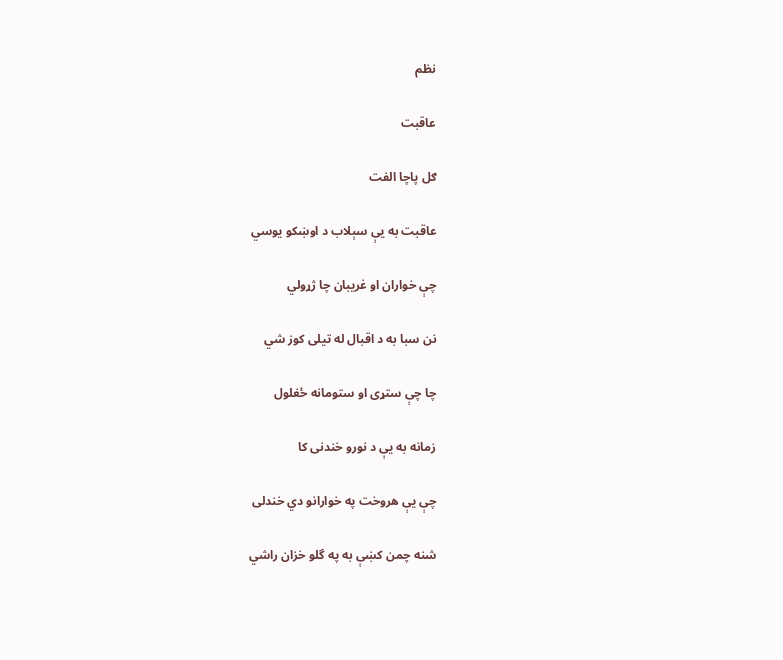نظم

عاقبت

ګل پاچا الفت

عاقبت به يې سېلاب د اوښکو يوسي

چې خواران او غريبان چا ژړولي

نن سبا به د اقبال له تيلی کوز شي

چا چې ستړی او ستومانه ځغلول

زمانه به يې د نورو خندنی کا

چې يې هروخت په خوارانو دي خندلی

شنه چمن کښې به په گلو خزان راشي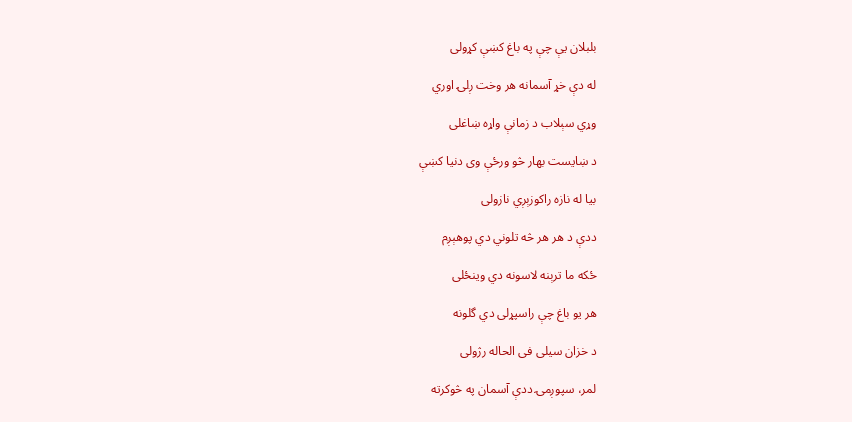بلبلان يې چې په باغ کښې کړولی

له دې خړ آسمانه هر وخت ږلۍ اوري

وړي سېلاب د زمانې واړه ښاغلی

د ښايست بهار څو ورځې وی دنيا کښې

بيا له نازه راکوزېږي نازولی

ددې د هر هر څه تلوني دي پوهېږم

ځکه ما ترېنه لاسونه دي وينځلی

هر يو باغ چې راسپړلی دي گلونه

د خزان سيلی فی الحاله رژولی

لمر، سپوږمۍ ددې آسمان په څوکرته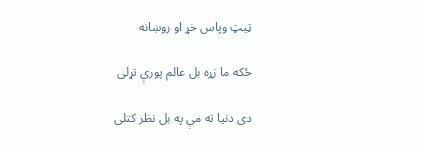ټيټ وپاس خړ او روښانه

ځکه ما زړه بل عالم پورې تړلی

دی دنيا ته مې په بل نظر کتلی